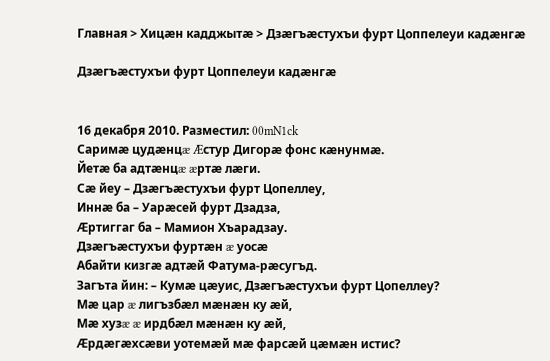Главная > Хицæн кадджытæ > Дзæгъæстухъи фурт Цоппелеуи кадæнгæ

Дзæгъæстухъи фурт Цоппелеуи кадæнгæ


16 декабря 2010. Разместил: 00mN1ck
Саримæ цудæнцæ Æстур Дигорæ фонс кæнунмæ.
Йетæ ба адтæнцæ æртæ лæги.
Сæ йеу – Дзæгъæстухъи фурт Цопеллеу,
Иннæ ба – Уарæсей фурт Дзадза,
Æртиггаг ба – Мамион Хъарадзау.
Дзæгъæстухъи фуртæн æ уосæ
Абайти кизгæ адтæй Фатума-рæсугъд.
Загъта йин: – Кумæ цæуис, Дзæгъæстухъи фурт Цопеллеу?
Мæ цар æ лигъзбæл мæнæн ку æй,
Мæ хузæ æ ирдбæл мæнæн ку æй,
Æрдæгæхсæви уотемæй мæ фарсæй цæмæн истис?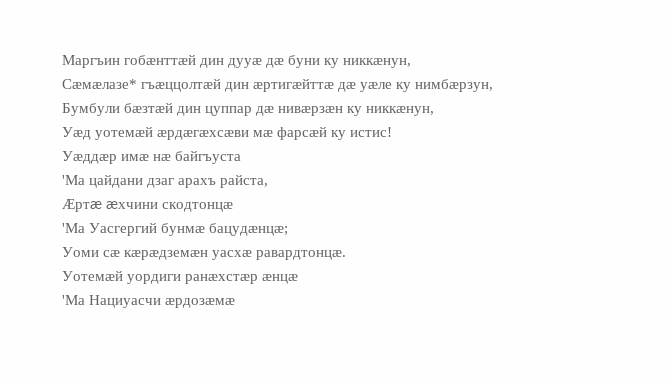Маргъин гобæнттæй дин дууæ дæ буни ку никкæнун,
Сæмæлазе* гъæццолтæй дин æртигæйттæ дæ уæле ку нимбæрзун,
Бумбули бæзтæй дин цуппар дæ нивæрзæн ку никкæнун,
Уæд уотемæй æрдæгæхсæви мæ фарсæй ку истис!
Уæддæр имæ нæ байгъуста
'Ма цайдани дзаг арахъ райста,
Æртæ æхчини скодтонцæ
'Ма Уасгергий бунмæ бацудæнцæ;
Уоми сæ кæрæдземæн уасхæ равардтонцæ.
Уотемæй уордиги ранæхстæр æнцæ
'Ма Нациуасчи æрдозæмæ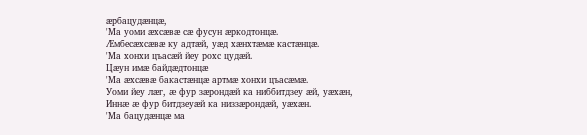æрбацудæнцæ,
'Ма уоми æхсæвæ сæ фусун æркодтонцæ.
Æмбесæхсæвæ ку адтæй, уæд хæнхтæмæ кастæнцæ.
'Ма хонхи цъасæй йеу рохс цудæй.
Цæун имæ байдæдтонцæ
'Ма æхсæвæ бакастæнцæ артмæ хонхи цъасæмæ.
Уоми йеу лæг, æ фур зæрондæй ка ниббитдзеу æй, уæхæн,
Иннæ æ фур битдзеуæй ка низзæрондæй, уæхæн.
'Ма бацудæнцæ ма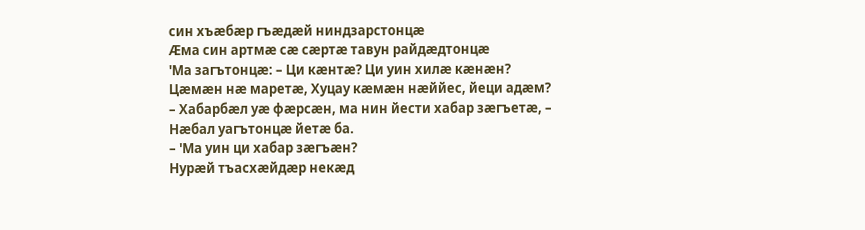син хъæбæр гъæдæй ниндзарстонцæ
Æма син артмæ сæ сæртæ тавун райдæдтонцæ
'Ма загътонцæ: – Ци кæнтæ? Ци уин хилæ кæнæн?
Цæмæн нæ маретæ, Хуцау кæмæн нæййес, йеци адæм?
– Хабарбæл уæ фæрсæн, ма нин йести хабар зæгъетæ, –
Нæбал уагътонцæ йетæ ба.
– 'Ма уин ци хабар зæгъæн?
Нурæй тъасхæйдæр некæд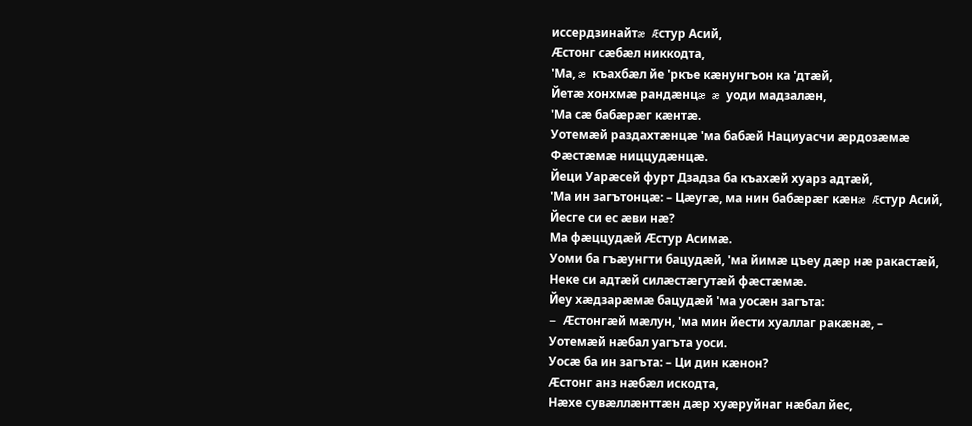иссердзинайтæ Æстур Асий,
Æстонг сæбæл никкодта,
'Ма, æ къахбæл йе 'ркъе кæнунгъон ка 'дтæй,
Йетæ хонхмæ рандæнцæ æ уоди мадзалæн,
'Ма сæ бабæрæг кæнтæ.
Уотемæй раздахтæнцæ 'ма бабæй Нациуасчи æрдозæмæ
Фæстæмæ ниццудæнцæ.
Йеци Уарæсей фурт Дзадза ба къахæй хуарз адтæй,
'Ма ин загътонцæ: – Цæугæ, ма нин бабæрæг кæнæ Æстур Асий,
Йесге си ес æви нæ?
Ма фæццудæй Æстур Асимæ.
Уоми ба гъæунгти бацудæй, 'ма йимæ цъеу дæр нæ ракастæй,
Неке си адтæй силæстæгутæй фæстæмæ.
Йеу хæдзарæмæ бацудæй 'ма уосæн загъта:
– Æстонгæй мæлун, 'ма мин йести хуаллаг ракæнæ, –
Уотемæй нæбал уагъта уоси.
Уосæ ба ин загъта: – Ци дин кæнон?
Æстонг анз нæбæл искодта,
Нæхе сувæллæнттæн дæр хуæруйнаг нæбал йес,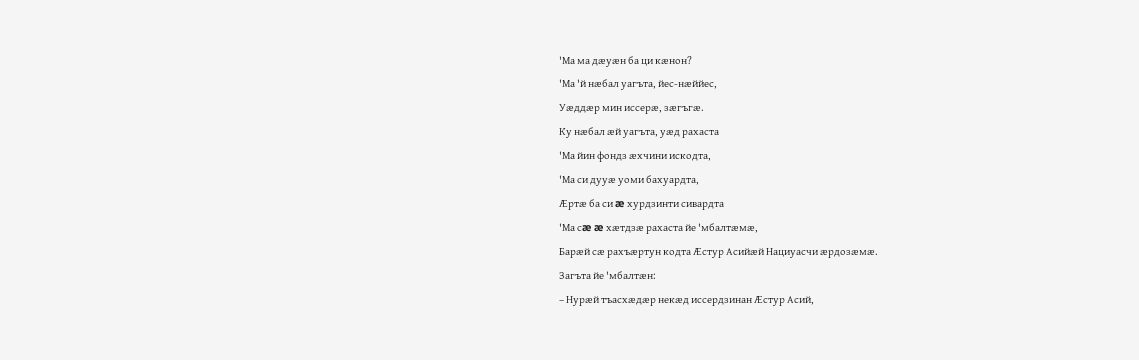'Ма ма дæуæн ба ци кæнон?
'Ма 'й нæбал уагъта, йес-нæййес,
Уæддæр мин иссерæ, зæгъгæ.
Ку нæбал æй уагъта, уæд рахаста
'Ма йин фондз æхчини искодта,
'Ма си дууæ уоми бахуардта,
Æртæ ба си æ хурдзинти сивардта
'Ма сæ æ хæтдзæ рахаста йе 'мбалтæмæ,
Барæй сæ рахъæртун кодта Æстур Асийæй Нациуасчи æрдозæмæ.
Загъта йе 'мбалтæн:
– Нурæй тъасхæдæр некæд иссердзинан Æстур Асий,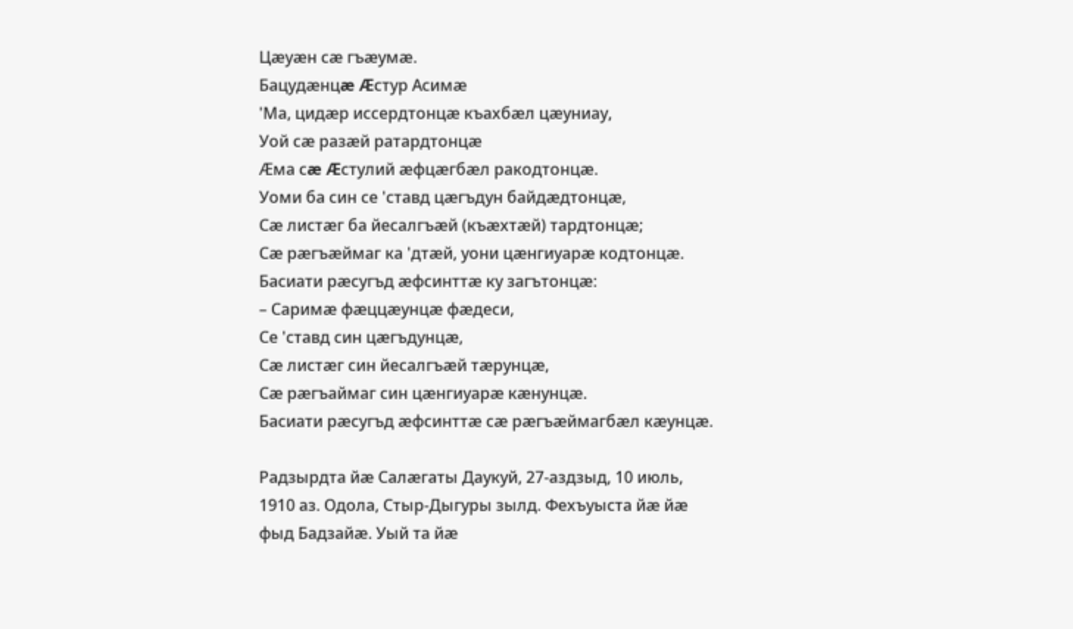Цæуæн сæ гъæумæ.
Бацудæнцæ Æстур Асимæ
'Ма, цидæр иссердтонцæ къахбæл цæуниау,
Уой сæ разæй ратардтонцæ
Æма сæ Æстулий æфцæгбæл ракодтонцæ.
Уоми ба син се 'ставд цæгъдун байдæдтонцæ,
Сæ листæг ба йесалгъæй (къæхтæй) тардтонцæ;
Сæ рæгъæймаг ка 'дтæй, уони цæнгиуарæ кодтонцæ.
Басиати рæсугъд æфсинттæ ку загътонцæ:
– Саримæ фæццæунцæ фæдеси,
Се 'ставд син цæгъдунцæ,
Сæ листæг син йесалгъæй тæрунцæ,
Сæ рæгъаймаг син цæнгиуарæ кæнунцæ.
Басиати рæсугъд æфсинттæ сæ рæгъæймагбæл кæунцæ.

Радзырдта йæ Салæгаты Даукуй, 27-аздзыд, 10 июль, 1910 аз. Одола, Стыр-Дыгуры зылд. Фехъуыста йæ йæ фыд Бадзайæ. Уый та йæ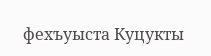фехъуыста Куцукты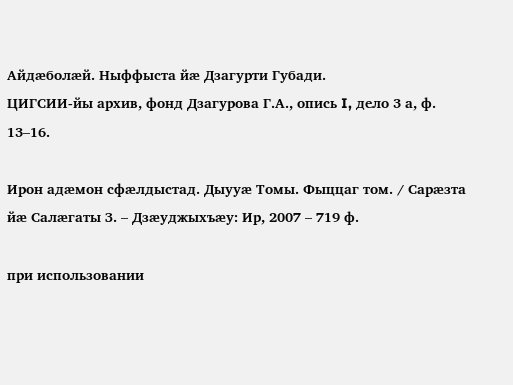Айдæболæй. Ныффыста йæ Дзагурти Губади.
ЦИГСИИ-йы архив, фонд Дзагурова Г.А., опись I, дело 3 а, ф. 13–16.

Ирон адæмон сфæлдыстад. Дыууæ Томы. Фыццаг том. / Сарæзта йæ Салæгаты З. – Дзæуджыхъæу: Ир, 2007 – 719 ф.

при использовании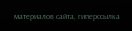материалов сайта, гиперссылка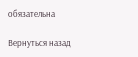обязательна

Вернуться назад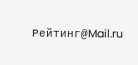Рейтинг@Mail.ru